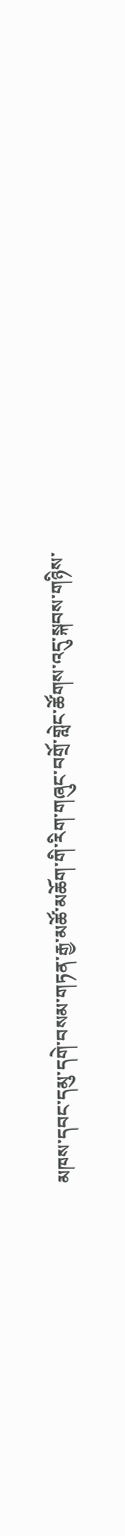མཁས་དབང་དམུ་དགེ་བསམ་གཏན་རྒྱ་མཚོ་མཆོག་གི་རིག་གཞུང་བགྲོ་གླེང་ཚོགས་འདུ་སྐབས་གཉིས་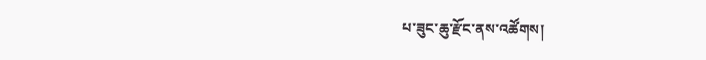པ་ཟུང་ཆུ་རྫོང་ནས་འཚོགས།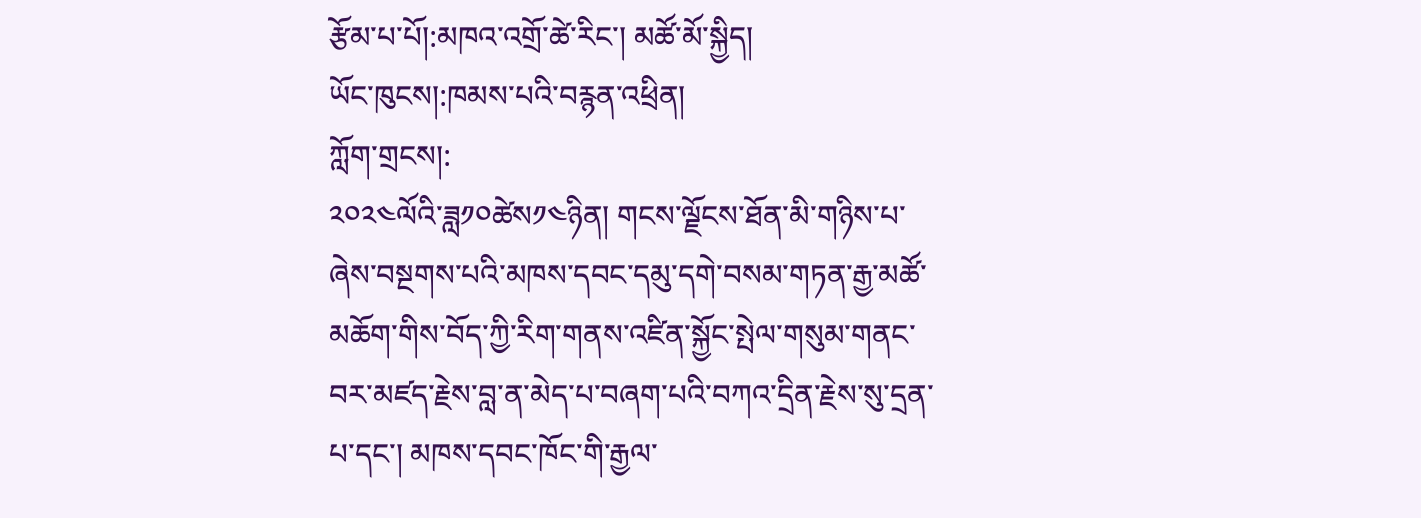རྩོམ་པ་པོ།:མཁའ་འགྲོ་ཚེ་རིང་། མཚོ་མོ་སྐྱིད།
ཡོང་ཁུངས།:ཁམས་པའི་བརྙན་འཕྲིན།
ཀློག་གྲངས།:
༢༠༢༤ལོའི་ཟླ༡༠ཚེས༡༤ཉིན། གངས་ལྗོངས་ཐོན་མི་གཉིས་པ་ཞེས་བསྔགས་པའི་མཁས་དབང་དམུ་དགེ་བསམ་གཏན་རྒྱ་མཚོ་མཆོག་གིས་བོད་ཀྱི་རིག་གནས་འཛིན་སྐྱོང་སྤེལ་གསུམ་གནང་བར་མཛད་རྗེས་བླ་ན་མེད་པ་བཞག་པའི་བཀའ་དྲིན་རྗེས་སུ་དྲན་པ་དང་། མཁས་དབང་ཁོང་གི་རྒྱལ་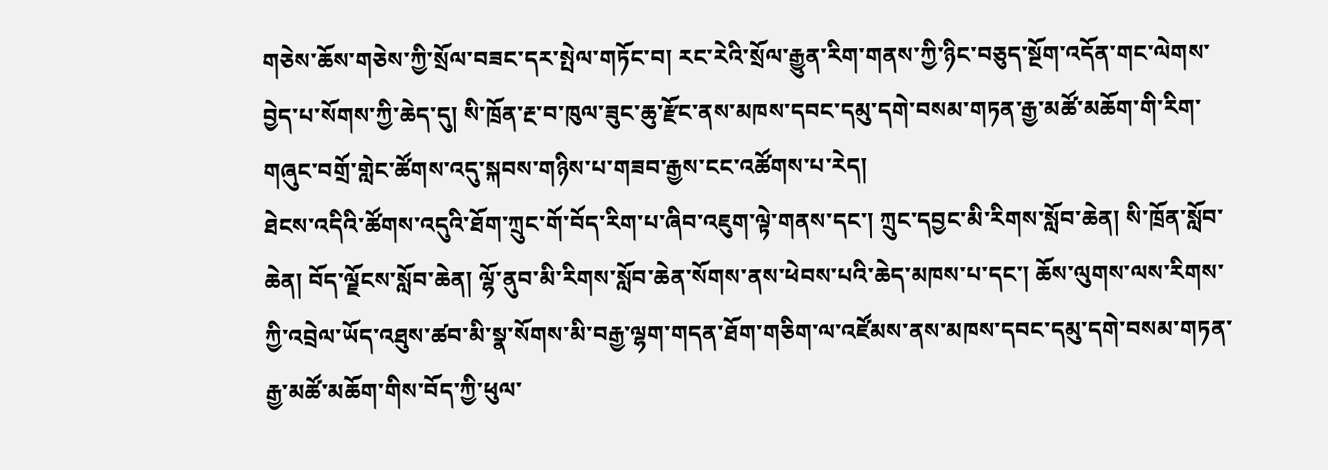གཅེས་ཆོས་གཅེས་ཀྱི་སྲོལ་བཟང་དར་སྤེལ་གཏོང་བ། རང་རེའི་སྲོལ་རྒྱུན་རིག་གནས་ཀྱི་ཉིང་བཅུད་སྔོག་འདོན་གང་ལེགས་བྱེད་པ་སོགས་ཀྱི་ཆེད་དུ། སི་ཁྲོན་རྔ་བ་ཁུལ་ཟུང་ཆུ་རྫོང་ནས་མཁས་དབང་དམུ་དགེ་བསམ་གཏན་རྒྱ་མཚོ་མཆོག་གི་རིག་གཞུང་བགྲོ་གླེང་ཚོགས་འདུ་སྐབས་གཉིས་པ་གཟབ་རྒྱས་ངང་འཚོགས་པ་རེད།
ཐེངས་འདིའི་ཚོགས་འདུའི་ཐོག་ཀྲུང་གོ་བོད་རིག་པ་ཞིབ་འཇུག་ལྟེ་གནས་དང་། ཀྲུང་དབྱང་མི་རིགས་སློབ་ཆེན། སི་ཁྲོན་སློབ་ཆེན། བོད་ལྗོངས་སློབ་ཆེན། ལྷོ་ནུབ་མི་རིགས་སློབ་ཆེན་སོགས་ནས་ཕེབས་པའི་ཆེད་མཁས་པ་དང་། ཆོས་ལུགས་ལས་རིགས་ཀྱི་འབྲེལ་ཡོད་འཐུས་ཚབ་མི་སྣ་སོགས་མི་བརྒྱ་ལྷག་གདན་ཐོག་གཅིག་ལ་འཛོམས་ནས་མཁས་དབང་དམུ་དགེ་བསམ་གཏན་རྒྱ་མཚོ་མཆོག་གིས་བོད་ཀྱི་ཕུལ་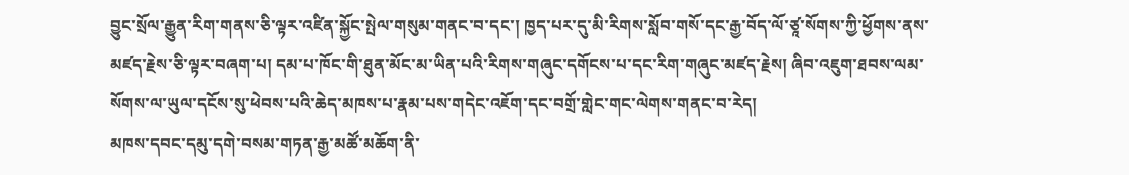བྱུང་སྲོལ་རྒྱུན་རིག་གནས་ཅི་ལྟར་འཛིན་སྐྱོང་སྤེལ་གསུམ་གནང་བ་དང་། ཁྱད་པར་དུ་མི་རིགས་སློབ་གསོ་དང་རྒྱ་བོད་ལོ་ཙཱ་སོགས་ཀྱི་ཕྱོགས་ནས་མཛད་རྗེས་ཅི་ལྟར་བཞག་པ། དམ་པ་ཁོང་གི་ཐུན་མོང་མ་ཡིན་པའི་རིགས་གཞུང་དགོངས་པ་དང་རིག་གཞུང་མཛད་རྗེས། ཞིབ་འཇུག་ཐབས་ལམ་སོགས་ལ་ཡུལ་དངོས་སུ་ཕེབས་པའི་ཆེད་མཁས་པ་རྣམ་པས་གདེང་འཇོག་དང་བགྲོ་གླེང་གང་ལེགས་གནང་བ་རེད།
མཁས་དབང་དམུ་དགེ་བསམ་གཏན་རྒྱ་མཚོ་མཆོག་ནི་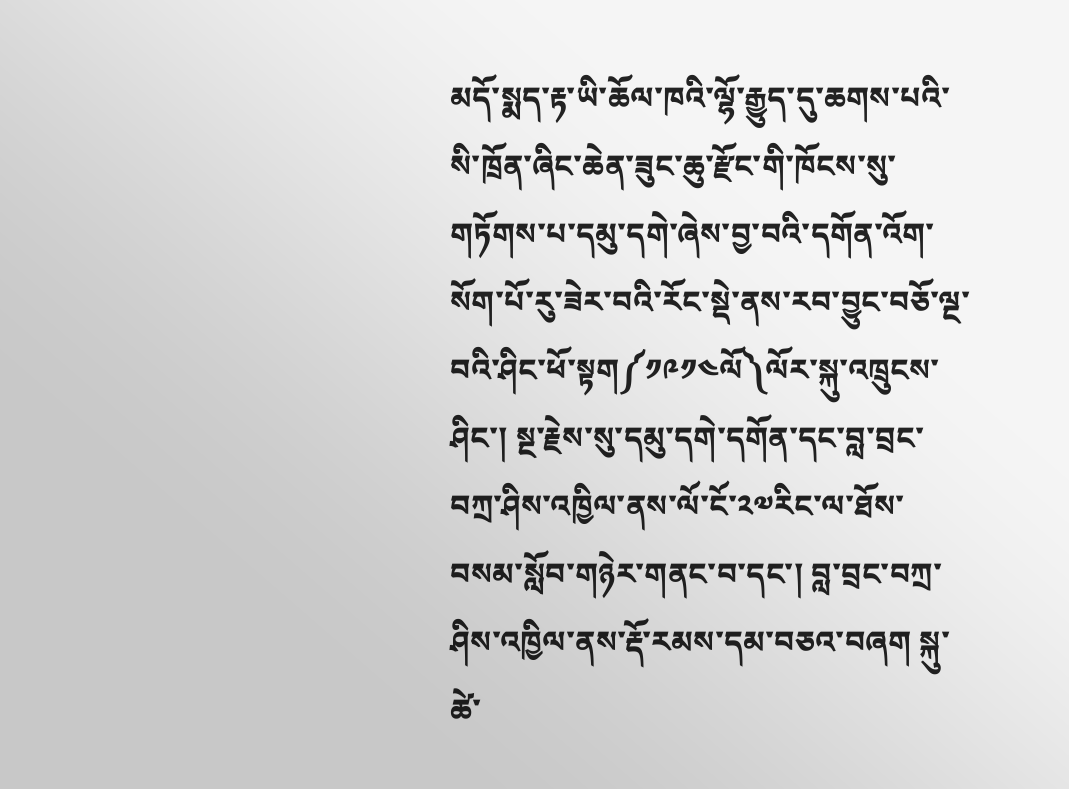མདོ་སྨད་རྟ་ཡི་ཆོལ་ཁའི་ལྷོ་རྒྱུད་དུ་ཆགས་པའི་སི་ཁྲོན་ཞིང་ཆེན་ཟུང་ཆུ་རྫོང་གི་ཁོངས་སུ་གཏོགས་པ་དམུ་དགེ་ཞེས་བྱ་བའི་དགོན་འོག་སོག་པོ་རུ་ཟེར་བའི་རོང་སྡེ་ནས་རབ་བྱུང་བཅོ་ལྔ་བའི་ཤིང་ཕོ་སྟག༼༡༩༡༤ལོ༽ལོར་སྐུ་འཁྲུངས་ཤིང་། སྔ་རྗེས་སུ་དམུ་དགེ་དགོན་དང་བླ་བྲང་བཀྲ་ཤིས་འཁྱིལ་ནས་ལོ་ངོ་༢༧རིང་ལ་ཐོས་བསམ་སློབ་གཉེར་གནང་བ་དང་། བླ་བྲང་བཀྲ་ཤིས་འཁྱིལ་ནས་རྡོ་རམས་དམ་བཅའ་བཞག སྐུ་ཚེ་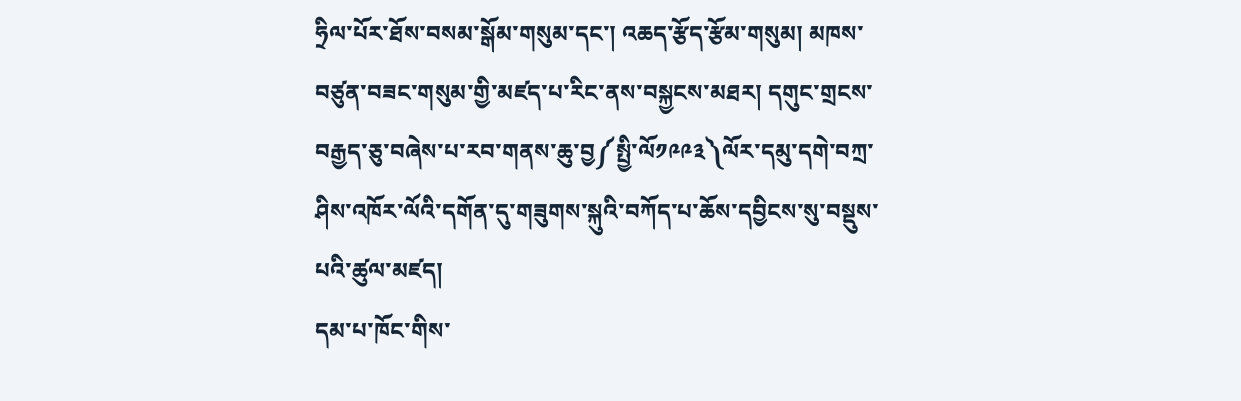ཧྲིལ་པོར་ཐོས་བསམ་སྒོམ་གསུམ་དང་། འཆད་རྩོད་རྩོམ་གསུམ། མཁས་བཙུན་བཟང་གསུམ་གྱི་མཛད་པ་རིང་ནས་བསྐྱངས་མཐར། དགུང་གྲངས་བརྒྱད་ཅུ་བཞེས་པ་རབ་གནས་ཆུ་བྱ༼སྤྱི་ལོ༡༩༩༣༽ལོར་དམུ་དགེ་བཀྲ་ཤིས་འཁོར་ལོའི་དགོན་དུ་གཟུགས་སྐུའི་བཀོད་པ་ཆོས་དབྱིངས་སུ་བསྡུས་པའི་ཚུལ་མཛད།
དམ་པ་ཁོང་གིས་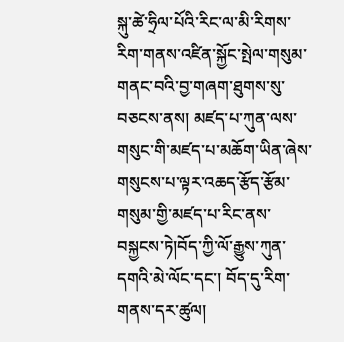སྐུ་ཚེ་ཧྲིལ་པོའི་རིང་ལ་མི་རིགས་རིག་གནས་འཛིན་སྐྱོང་སྤེལ་གསུམ་གནང་བའི་བྱ་གཞག་ཐུགས་སུ་བཅངས་ནས། མཛད་པ་ཀུན་ལས་གསུང་གི་མཛད་པ་མཆོག་ཡིན་ཞེས་གསུངས་པ་ལྟར་འཆད་རྩོད་རྩོམ་གསུམ་གྱི་མཛད་པ་རིང་ནས་བསྐྱངས་ཏེ།བོད་ཀྱི་ལོ་རྒྱུས་ཀུན་དགའི་མེ་ལོང་དང་། བོད་དུ་རིག་གནས་དར་ཚུལ།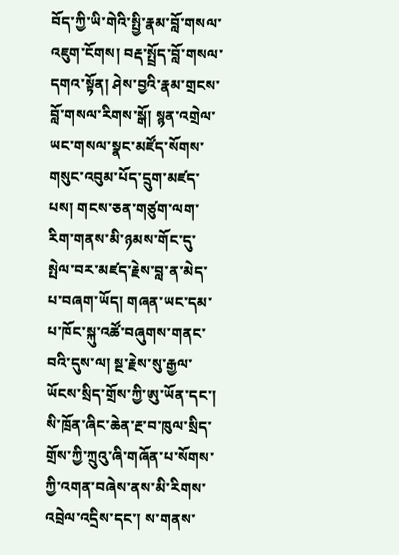བོད་ཀྱི་ཡི་གེའི་སྤྱི་རྣམ་བློ་གསལ་འཇུག་ངོགས། བརྡ་སྤྲོད་བློ་གསལ་དགའ་སྟོན། ཤེས་བྱའི་རྣམ་གྲངས་བློ་གསལ་རིགས་སྒོ། སྙན་འགྲེལ་ཡང་གསལ་སྣང་མཛོད་སོགས་གསུང་འབུམ་པོད་དྲུག་མཛད་པས། གངས་ཅན་གཙུག་ལག་རིག་གནས་མི་ཉམས་གོང་དུ་སྤེལ་བར་མཛད་རྗེས་བླ་ན་མེད་པ་བཞག་ཡོད། གཞན་ཡང་དམ་པ་ཁོང་སྐུ་འཚོ་བཞུགས་གནང་བའི་དུས་ལ། སྔ་རྗེས་སུ་རྒྱལ་ཡོངས་སྲིད་གྲོས་ཀྱི་ཨུ་ཡོན་དང་། སི་ཁྲོན་ཞིང་ཆེན་རྔ་བ་ཁུལ་སྲིད་གྲོས་ཀྱི་ཀྲུའུ་ཞི་གཞོན་པ་སོགས་ཀྱི་འགན་བཞེས་ནས་མི་རིགས་འབྲེལ་འདྲིས་དང་། ས་གནས་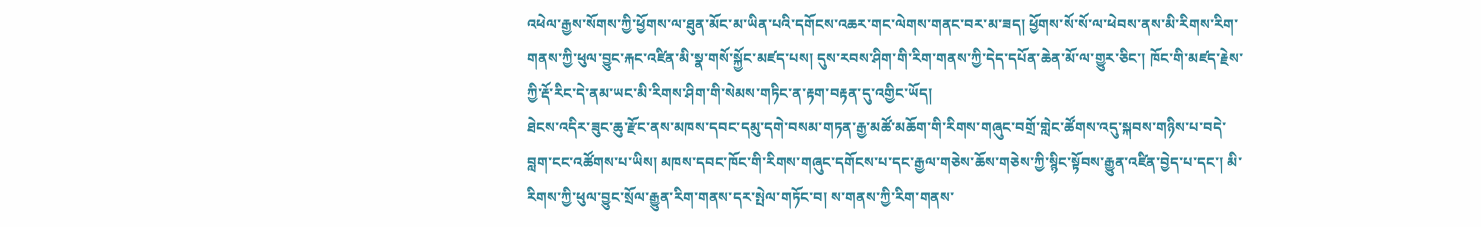འཕེལ་རྒྱས་སོགས་ཀྱི་ཕྱོགས་ལ་ཐུན་མོང་མ་ཡིན་པའི་དགོངས་འཆར་གང་ལེགས་གནང་བར་མ་ཟད། ཕྱོགས་སོ་སོ་ལ་ཕེབས་ནས་མི་རིགས་རིག་གནས་ཀྱི་ཕུལ་བྱུང་རྐང་འཛིན་མི་སྣ་གསོ་སྐྱོང་མཛད་པས། དུས་རབས་ཤིག་གི་རིག་གནས་ཀྱི་དེད་དཔོན་ཆེན་མོ་ལ་གྱུར་ཅིང་། ཁོང་གི་མཛད་རྗེས་ཀྱི་རྡོ་རིང་དེ་ནམ་ཡང་མི་རིགས་ཤིག་གི་སེམས་གཏིང་ན་རྟག་བརྟན་དུ་འགྱིང་ཡོད།
ཐེངས་འདིར་ཟུང་ཆུ་རྫོང་ནས་མཁས་དབང་དམུ་དགེ་བསམ་གཏན་རྒྱ་མཚོ་མཆོག་གི་རིགས་གཞུང་བགྲོ་གླེང་ཚོགས་འདུ་སྐབས་གཉིས་པ་བདེ་བླག་ངང་འཚོགས་པ་ཡིས། མཁས་དབང་ཁོང་གི་རིགས་གཞུང་དགོངས་པ་དང་རྒྱལ་གཅེས་ཆོས་གཅེས་ཀྱི་སྙིང་སྟོབས་རྒྱུན་འཛིན་བྱེད་པ་དང་། མི་རིགས་ཀྱི་ཕུལ་བྱུང་སྲོལ་རྒྱུན་རིག་གནས་དར་སྤེལ་གཏོང་བ། ས་གནས་ཀྱི་རིག་གནས་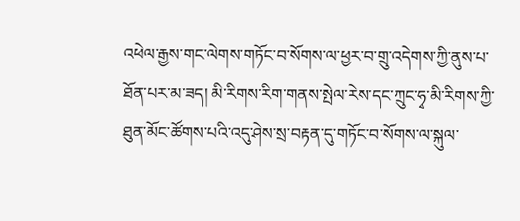འཕེལ་རྒྱས་གང་ལེགས་གཏོང་བ་སོགས་ལ་ཕྱར་བ་གྲུ་འདེགས་ཀྱི་ནུས་པ་ཐོན་པར་མ་ཟད། མི་རིགས་རིག་གནས་སྤེལ་རེས་དང་ཀྲུང་ཧྭ་མི་རིགས་ཀྱི་ཐུན་མོང་ཚོགས་པའི་འདུ་ཤེས་སྲ་བརྟན་དུ་གཏོང་བ་སོགས་ལ་སྐུལ་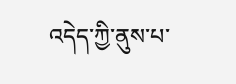འདེད་ཀྱི་ནུས་པ་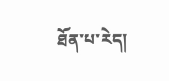ཐོན་པ་རེད།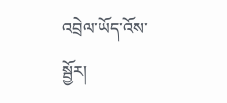འབྲེལ་ཡོད་འོས་སྦྱོར།